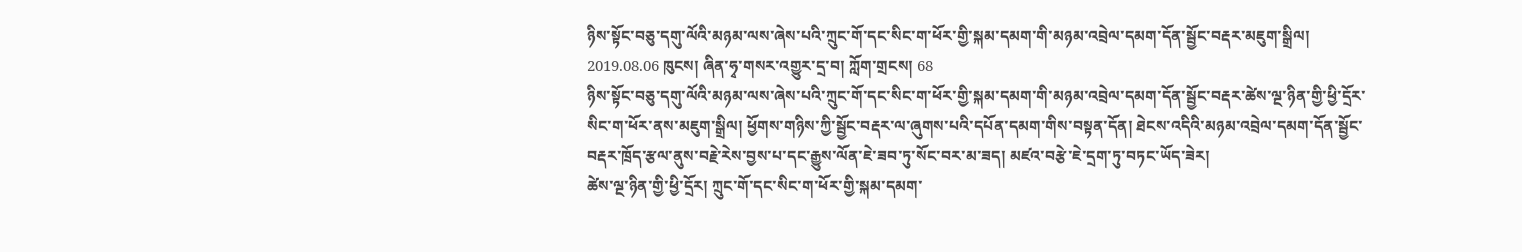ཉིས་སྟོང་བཅུ་དགུ་ལོའི་མཉམ་ལས་ཞེས་པའི་ཀྲུང་གོ་དང་སིང་ག་ཕོར་གྱི་སྐམ་དམག་གི་མཉམ་འབྲེལ་དམག་དོན་སྦྱོང་བརྡར་མཇུག་སྒྲིལ།
2019.08.06 ཁུངས། ཞིན་ཧྭ་གསར་འགྱུར་དྲ་བ། ཀློག་གྲངས། 68
ཉིས་སྟོང་བཅུ་དགུ་ལོའི་མཉམ་ལས་ཞེས་པའི་ཀྲུང་གོ་དང་སིང་ག་ཕོར་གྱི་སྐམ་དམག་གི་མཉམ་འབྲེལ་དམག་དོན་སྦྱོང་བརྡར་ཚེས་ལྔ་ཉིན་གྱི་ཕྱི་དྲོར་སིང་ག་ཕོར་ནས་མཇུག་སྒྲིལ། ཕྱོགས་གཉིས་ཀྱི་སྦྱོང་བརྡར་ལ་ཞུགས་པའི་དཔོན་དམག་གིས་བསྟན་དོན། ཐེངས་འདིའི་མཉམ་འབྲེལ་དམག་དོན་སྦྱོང་བརྡར་ཁྲོད་རྩལ་ནུས་བརྗེ་རེས་བྱས་པ་དང་རྒྱུས་ལོན་ཇེ་ཟབ་ཏུ་སོང་བར་མ་ཟད། མཛའ་བརྩེ་ཇེ་དྲག་ཏུ་བཏང་ཡོད་ཟེར།
ཚེས་ལྔ་ཉིན་གྱི་ཕྱི་དྲོར། ཀྲུང་གོ་དང་སིང་ག་ཕོར་གྱི་སྐམ་དམག་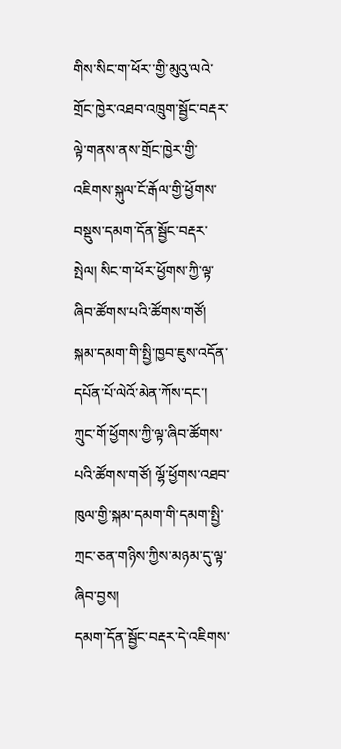གིས་སིང་ག་ཕོར་་གྱི་མུའུ་ལའེ་གྲོང་ཁྱེར་འཐབ་འཁྲུག་སྦྱོང་བརྡར་ལྟེ་གནས་ནས་གྲོང་ཁྱེར་གྱི་འཇིགས་སྐུལ་ངོ་རྒོལ་གྱི་ཕྱོགས་བསྡུས་དམག་དོན་སྦྱོང་བརྡར་སྤེལ། སིང་ག་ཕོར་ཕྱོགས་ཀྱི་ལྟ་ཞིབ་ཚོགས་པའི་ཚོགས་གཙོ། སྐམ་དམག་གི་སྤྱི་ཁྱབ་ཇུས་འདོན་དཔོན་པོ་ལེའོ་མེན་ཀོས་དང་། ཀྲུང་གོ་ཕྱོགས་ཀྱི་ལྟ་ཞིབ་ཚོགས་པའི་ཚོགས་གཙོ། ལྷོ་ཕྱོགས་འཐབ་ཁུལ་གྱི་སྐམ་དམག་གི་དམག་སྤྱི་ཀྲང་ཅན་གཉིས་ཀྱིས་མཉམ་དུ་ལྟ་ཞིབ་བྱས།
དམག་དོན་སྦྱོང་བརྡར་དེ་འཇིགས་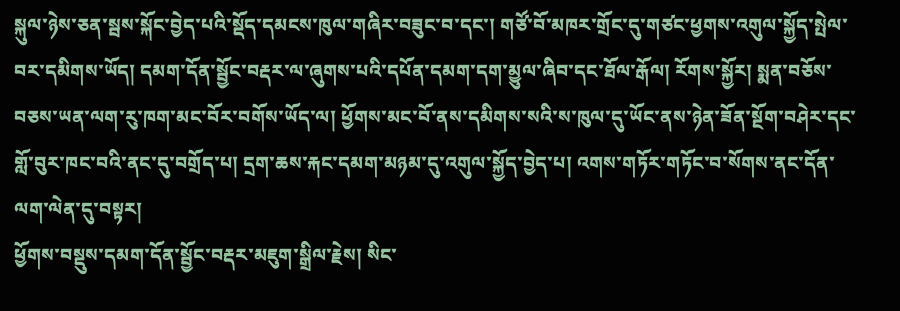སྐུལ་ཉེས་ཅན་སྦས་སྐོང་བྱེད་པའི་སྡོད་དམངས་ཁུལ་གཞིར་བཟུང་བ་དང་། གཙོ་བོ་མཁར་གྲོང་དུ་གཙང་ཕྱགས་འགུལ་སྐྱོད་སྤེལ་བར་དམིགས་ཡོད། དམག་དོན་སྦྱོང་བརྡར་ལ་ཞུགས་པའི་དཔོན་དམག་དག་མྱུལ་ཞིབ་དང་ཐོལ་རྒོལ། རོགས་སྐྱོར། སྨན་བཅོས་བཅས་ཡན་ལག་རུ་ཁག་མང་བོར་བགོས་ཡོད་ལ། ཕྱོགས་མང་བོ་ནས་དམིགས་སའི་ས་ཁུལ་དུ་ཡོང་ནས་ཉེན་ཟོན་སྔོག་བཤེར་དང་གློ་བུར་ཁང་བའི་ནང་དུ་བགྲོད་པ། དྲག་ཆས་རྐང་དམག་མཉམ་དུ་འགུལ་སྐྱོད་བྱེད་པ། འགས་གཏོར་གཏོང་བ་སོགས་ནང་དོན་ལག་ལེན་དུ་བསྟར།
ཕྱོགས་བསྡུས་དམག་དོན་སྦྱོང་བརྡར་མཇུག་སྒྲིལ་རྗེས། སིང་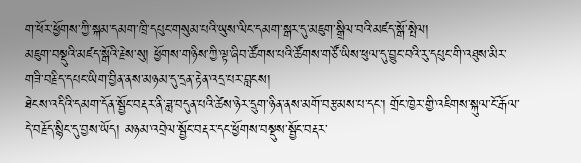ག་ཕོར་ཕྱོགས་ཀྱི་སྐམ་དམག་ཁྲི་དཔུང་གསུམ་པའི་ཡུས་ལིང་དམག་སྒར་དུ་མཇུག་སྒྲིལ་བའི་མཛད་སྒོ་སྤེལ།
མཇུག་བསྡུའི་མཛད་སྒོའི་རྗེས་སུ། ཕྱོགས་གཉིས་ཀྱི་ལྟ་ཞིབ་ཚོགས་པའི་ཚོགས་གཙོ་ཡིས་ཕུལ་དུ་བྱུང་བའི་རུ་དཔུང་གི་འཐུས་མིར་གཟི་བརྗིད་དཔང་ཡིག་བྱིན་ནས་མཉམ་དུ་དྲན་རྟེན་འདྲ་པར་བླངས།
ཐེངས་འདིའི་དམག་དོན་སྦྱོང་བརྡར་ནི་ཟླ་བདུན་པའི་ཚེས་ཉེར་དྲུག་ཉིན་ནས་མགོ་བརྩམས་པ་དང་། གྲོང་ཁྱེར་གྱི་འཇིགས་སྐུལ་ངོ་རྒོལ་དེ་བརྗོད་སྙིང་དུ་བྱས་ཡོད། མཉམ་འབྲེལ་སྦྱོང་བརྡར་དང་ཕྱོགས་བསྡུས་སྦྱོང་བརྡར་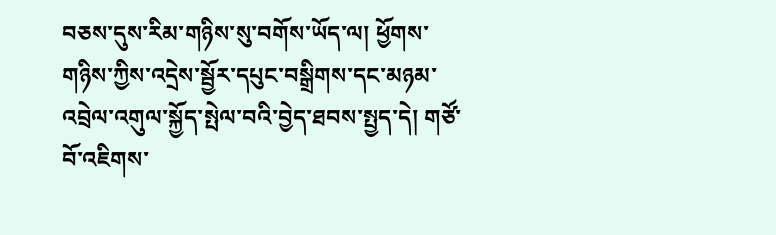བཅས་དུས་རིམ་གཉིས་སུ་བགོས་ཡོད་ལ། ཕྱོགས་གཉིས་ཀྱིས་འདྲེས་སྦྱོར་དཔུང་བསྒྲིགས་དང་མཉམ་འབྲེལ་འགུལ་སྐྱོད་སྤེལ་བའི་བྱེད་ཐབས་སྤྱད་དེ། གཙོ་བོ་འཇིགས་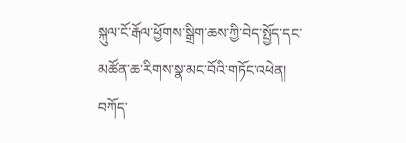སྐུལ་ངོ་རྒོལ་ཕྱོགས་སྒྲིག་ཆས་ཀྱི་བེད་སྤྱོད་དང་མཚོན་ཆ་རིགས་སྣ་མང་བོའི་གཏོང་འཕེན། བཀོད་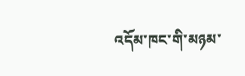འདོམ་ཁང་གི་མཉམ་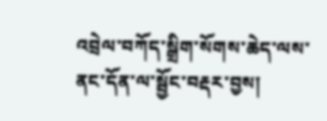འབྲེལ་བཀོད་སྒྲིག་སོགས་ཆེད་ལས་ནང་དོན་ལ་སྦྱོང་བརྡར་བྱས།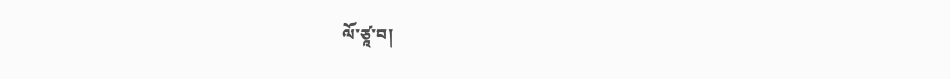ལོ་ཙཱ་བ།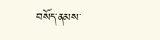བསོད་ནམས་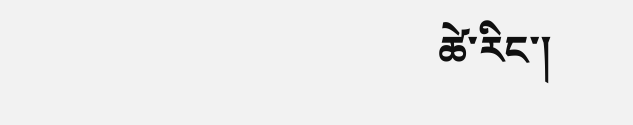ཚེ་རིང་།